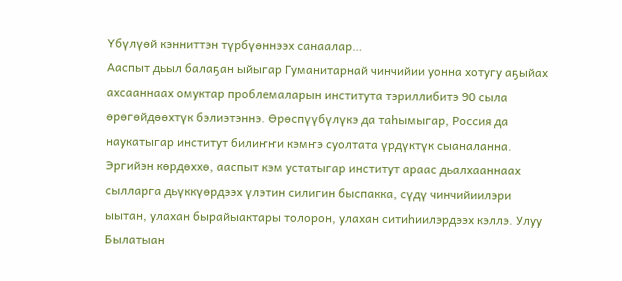Үбүлүөй кэнниттэн түрбүөннээх санаалар…
Ааспыт дьыл балаҕан ыйыгар Гуманитарнай чинчийии уонна хотугу аҕыйах ахсааннаах омуктар проблемаларын института тэриллибитэ 90 сыла өрөгөйдөөхтүк бэлиэтэннэ. Өрөспүүбүлүкэ да таһымыгар, Россия да наукатыгар институт билиҥҥи кэмҥэ суолтата үрдүктүк сыаналанна.
Эргийэн көрдөххө, ааспыт кэм устатыгар институт араас дьалхааннаах сылларга дьүккүөрдээх үлэтин силигин быспакка, сүдү чинчийиилэри ыытан, улахан бырайыактары толорон, улахан ситиһиилэрдээх кэллэ. Улуу Былатыан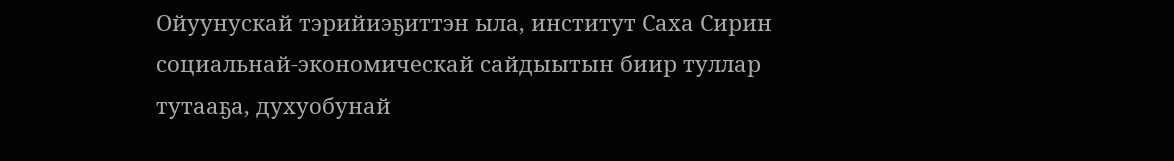Ойуунускай тэрийиэҕиттэн ыла, институт Саха Сирин социальнай-экономическай сайдыытын биир туллар тутааҕа, духуобунай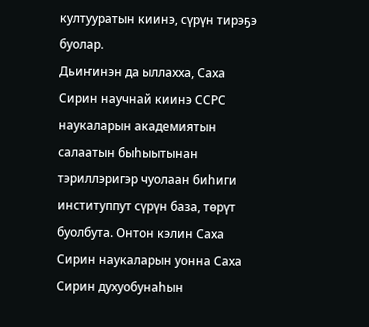култууратын киинэ, сүрүн тирэҕэ буолар.
Дьиҥинэн да ыллахха, Саха Сирин научнай киинэ ССРС наукаларын академиятын салаатын быһыытынан тэриллэригэр чуолаан биһиги институппут сүрүн база, төрүт буолбута. Онтон кэлин Саха Сирин наукаларын уонна Саха Сирин духуобунаһын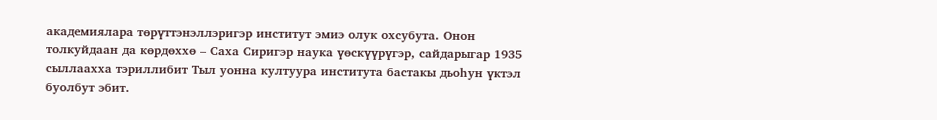академиялара төрүттэнэллэригэр институт эмиэ олук охсубута. Онон толкуйдаан да көрдөххө – Саха Сиригэр наука үөскүүрүгэр, сайдарыгар 1935 сыллаахха тэриллибит Тыл уонна култуура института бастакы дьоһун үктэл буолбут эбит.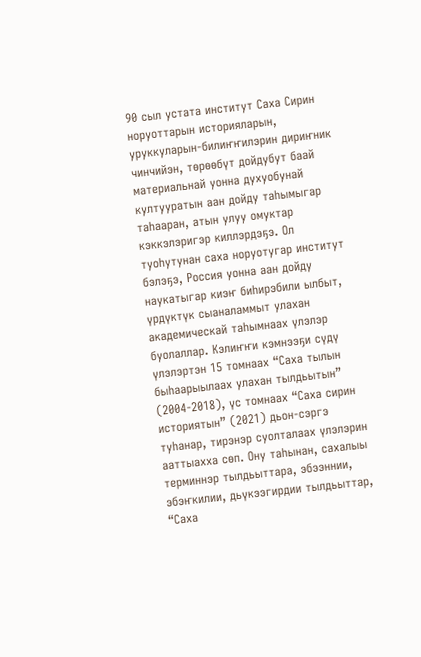90 сыл устата институт Саха Сирин норуоттарын историяларын, уруккуларын-билиҥҥилэрин дириҥник чинчийэн, төрөөбүт дойдубут баай материальнай уонна духуобунай култууратын аан дойду таһымыгар таһааран, атын улуу омуктар кэккэлэригэр киллэрдэҕэ. Ол туоһутунан саха норуотугар институт бэлэҕэ, Россия уонна аан дойду наукатыгар киэҥ биһирэбили ылбыт, үрдүктүк сыаналаммыт улахан академическай таһымнаах үлэлэр буолаллар. Кэлиҥҥи кэмнээҕи сүдү үлэлэртэн 15 томнаах “Саха тылын быһаарыылаах улахан тылдьытын” (2004-2018), үс томнаах “Саха сирин историятын” (2021) дьон-сэргэ туһанар, тирэнэр суолталаах үлэлэрин ааттыахха сөп. Ону таһынан, сахалыы терминнэр тылдьыттара, эбээннии, эбэҥкилии, дьүкээгирдии тылдьыттар, “Саха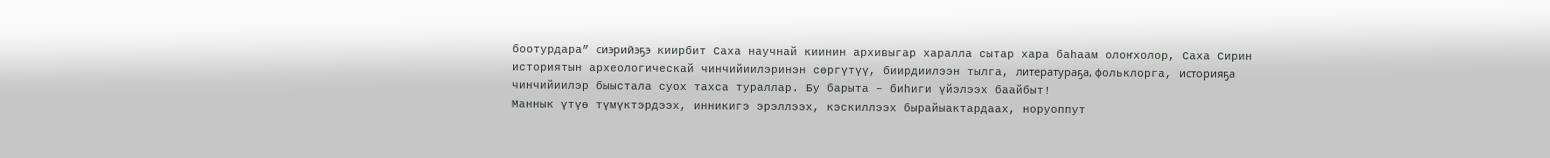боотурдара” сиэрийэҕэ киирбит Саха научнай киинин архивыгар харалла сытар хара баһаам олоҥхолор, Саха Сирин историятын археологическай чинчийиилэринэн сөргүтүү, биирдиилээн тылга, литератураҕа, фольклорга, историяҕа чинчийиилэр быыстала суох тахса тураллар. Бу барыта – биһиги үйэлээх баайбыт!
Маннык үтүө түмүктэрдээх, инникигэ эрэллээх, кэскиллээх бырайыактардаах, норуоппут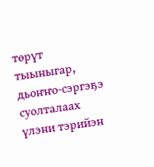төрүт тыыныгар, дьоҥҥо-сэргэҕэ суолталаах үлэни тэрийэн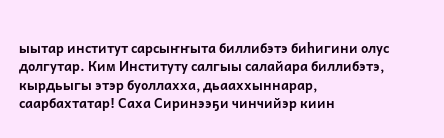ыытар институт сарсыҥҥыта биллибэтэ биһигини олус долгутар. Ким Институту салгыы салайара биллибэтэ, кырдьыгы этэр буоллахха, дьааххыннарар, саарбахтатар! Саха Сиринээҕи чинчийэр киин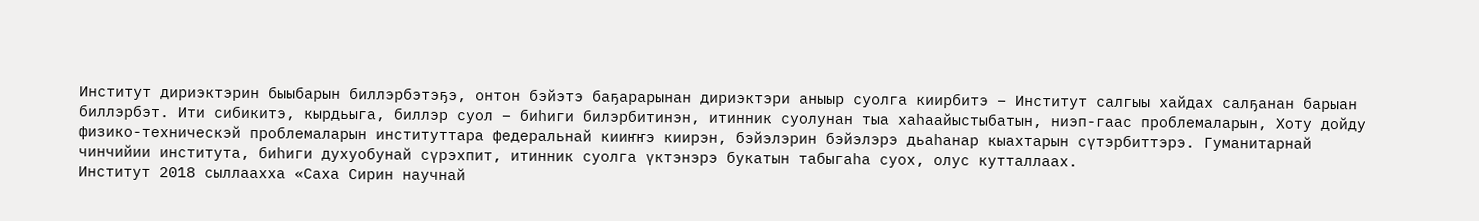Институт дириэктэрин быыбарын биллэрбэтэҕэ, онтон бэйэтэ баҕарарынан дириэктэри аныыр суолга киирбитэ – Институт салгыы хайдах салҕанан барыан биллэрбэт. Ити сибикитэ, кырдьыга, биллэр суол – биһиги билэрбитинэн, итинник суолунан тыа хаһаайыстыбатын, ниэп-гаас проблемаларын, Хоту дойду физико-техническэй проблемаларын институттара федеральнай кииҥҥэ киирэн, бэйэлэрин бэйэлэрэ дьаһанар кыахтарын сүтэрбиттэрэ. Гуманитарнай чинчийии института, биһиги духуобунай сүрэхпит, итинник суолга үктэнэрэ букатын табыгаһа суох, олус кутталлаах.
Институт 2018 сыллаахха «Саха Сирин научнай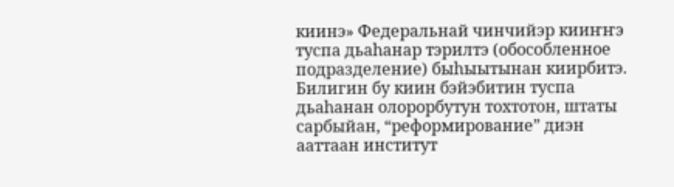киинэ» Федеральнай чинчийэр кииҥҥэ туспа дьаһанар тэрилтэ (обособленное подразделение) быһыытынан киирбитэ. Билигин бу киин бэйэбитин туспа дьаһанан олорорбутун тохтотон, штаты сарбыйан, “реформирование” диэн ааттаан институт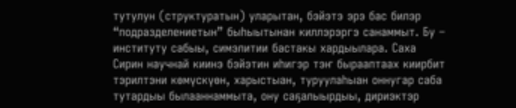тутулун (структуратын) уларытан, бэйэтэ эрэ бас билэр “подразделениетын” быһыытынан киллэрэргэ санаммыт. Бу – институту сабыы, симэлитии бастакы хардыылара. Саха Сирин научнай киинэ бэйэтин иһигэр тэҥ бырааптаах киирбит тэрилтэни көмүскүөн, харыстыан, туруулаһыан оннугар саба тутардыы былааннаммыта, ону саҕалыырдыы, дириэктэр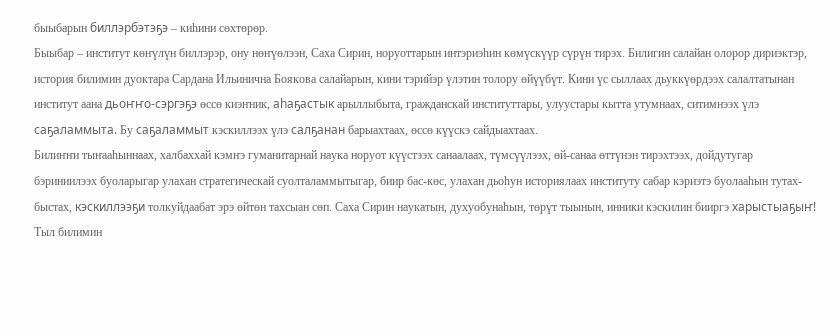быыбарын биллэрбэтэҕэ – киһини сөхтөрөр.
Быыбар – институт көҥүлүн биллэрэр, ону нөҥүөлээн, Саха Сирин, норуоттарын интэриэһин көмүскүүр сүрүн тирэх. Билигин салайан олорор дириэктэр, история билимин дуоктара Сардана Ильинична Боякова салайарын, кини тэрийэр үлэтин толору өйүүбүт. Кини үс сыллаах дьуккүөрдээх салалтатынан институт аана дьоҥҥо-сэргэҕэ өссө киэҥник, аһаҕастык арыллыбыта, гражданскай институттары, улуустары кытта утумнаах, ситимнээх үлэ саҕаламмыта. Бу саҕаламмыт кэскиллээх үлэ салҕанан барыахтаах, өссө күүскэ сайдыахтаах.
Билиҥҥи тыҥааһыннаах, халбаххай кэмҥэ гуманитарнай наука норуот күүстээх санаалаах, түмсүүлээх, өй-санаа өттүнэн тирэхтээх, дойдутугар бэриниилээх буоларыгар улахан стратегическай суолталаммытыгар, биир бас-көс, улахан дьоһун историялаах институту сабар кэриэтэ буолааһын тутах-быстах, кэскиллээҕи толкуйдаабат эрэ өйтөн тахсыан сөп. Саха Сирин наукатын, духуобунаһын, төрүт тыынын, инники кэскилин бииргэ харыстыаҕыҥ!
Тыл билимин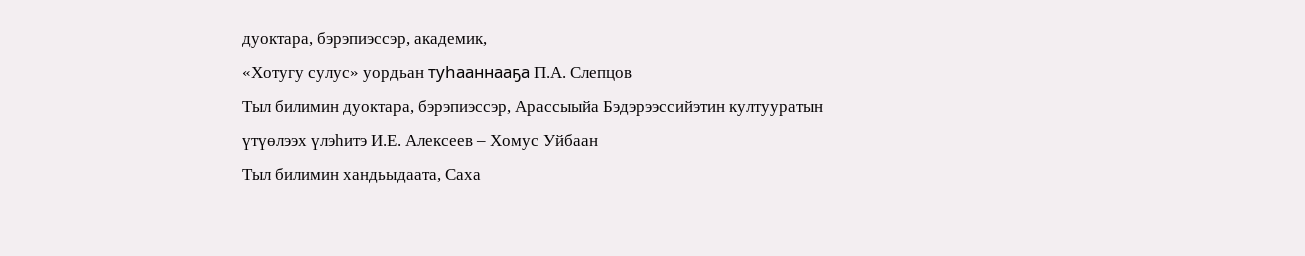дуоктара, бэрэпиэссэр, академик,
«Хотугу сулус» уордьан туһааннааҕа П.А. Слепцов
Тыл билимин дуоктара, бэрэпиэссэр, Арассыыйа Бэдэрээссийэтин култууратын
үтүөлээх үлэһитэ И.Е. Алексеев – Хомус Уйбаан
Тыл билимин хандьыдаата, Саха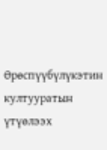Өрөспүүбүлүкэтин култууратын
үтүөлээх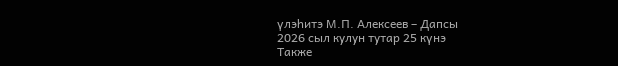үлэһитэ М.П. Алексеев – Дапсы
2026 сыл кулун тутар 25 күнэ
Также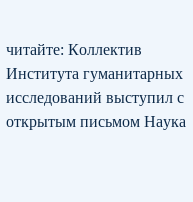читайте: Коллектив Института гуманитарных исследований выступил с открытым письмом Наука